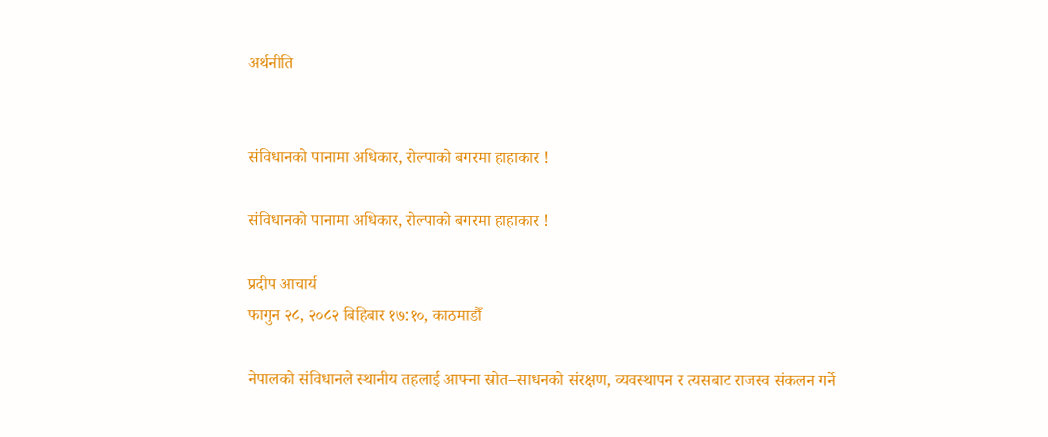अर्थनीति


संविधानको पानामा अधिकार, रोल्पाको बगरमा हाहाकार !

संविधानको पानामा अधिकार, रोल्पाको बगरमा हाहाकार !

प्रदीप आचार्य
फागुन २८, २०८२ बिहिबार १७:१०, काठमाडौँ

नेपालको संविधानले स्थानीय तहलाई आफ्ना स्रोत–साधनको संरक्षण, व्यवस्थापन र त्यसबाट राजस्व संकलन गर्ने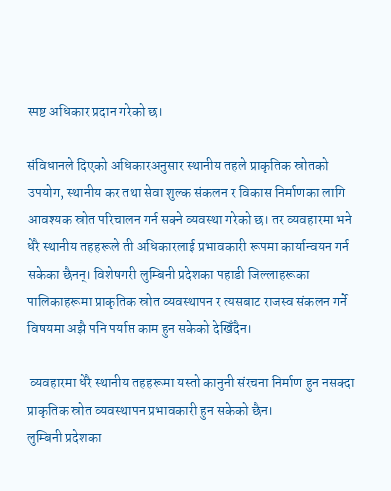स्पष्ट अधिकार प्रदान गरेको छ।

संविधानले दिएको अधिकारअनुसार स्थानीय तहले प्राकृतिक स्रोतको उपयोग, स्थानीय कर तथा सेवा शुल्क संकलन र विकास निर्माणका लागि आवश्यक स्रोत परिचालन गर्न सक्ने व्यवस्था गरेको छ। तर व्यवहारमा भने धेरै स्थानीय तहहरूले ती अधिकारलाई प्रभावकारी रूपमा कार्यान्वयन गर्न सकेका छैनन्। विशेषगरी लुम्बिनी प्रदेशका पहाडी जिल्लाहरूका पालिकाहरूमा प्राकृतिक स्रोत व्यवस्थापन र त्यसबाट राजस्व संकलन गर्ने विषयमा अझै पनि पर्याप्त काम हुन सकेको देखिँदैन।

 व्यवहारमा धेरै स्थानीय तहहरूमा यस्तो कानुनी संरचना निर्माण हुन नसक्दा प्राकृतिक स्रोत व्यवस्थापन प्रभावकारी हुन सकेको छैन।
लुम्बिनी प्रदेशका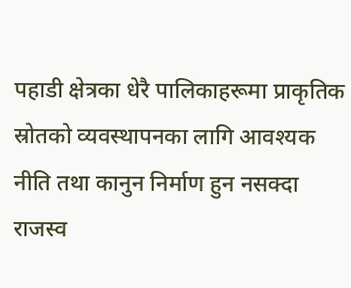पहाडी क्षेत्रका धेरै पालिकाहरूमा प्राकृतिक स्रोतको व्यवस्थापनका लागि आवश्यक नीति तथा कानुन निर्माण हुन नसक्दा राजस्व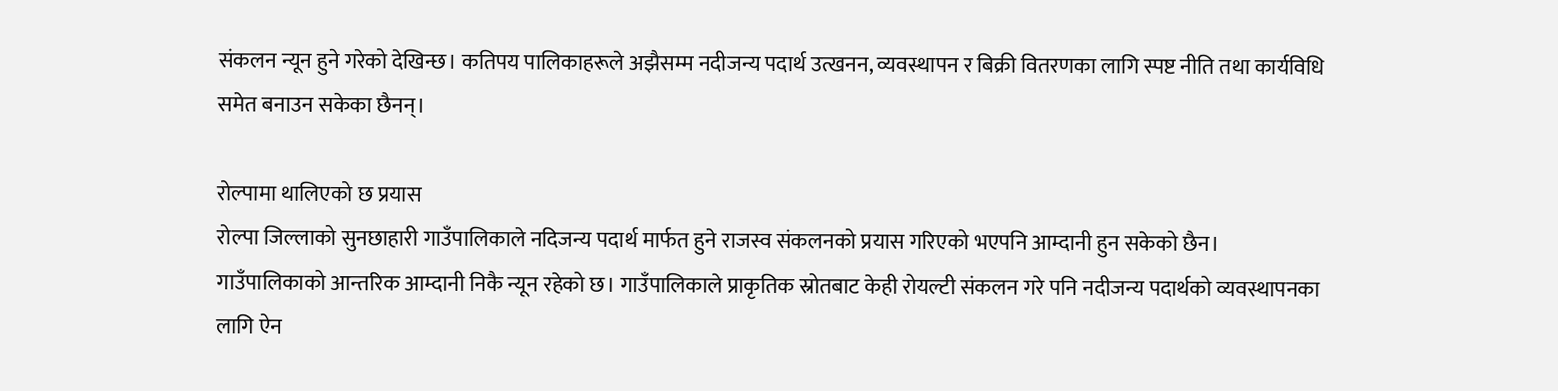संकलन न्यून हुने गरेको देखिन्छ। कतिपय पालिकाहरूले अझैसम्म नदीजन्य पदार्थ उत्खनन, व्यवस्थापन र बिक्री वितरणका लागि स्पष्ट नीति तथा कार्यविधि समेत बनाउन सकेका छैनन्।

रोल्पामा थालिएको छ प्रयास
रोल्पा जिल्लाको सुनछाहारी गाउँपालिकाले नदिजन्य पदार्थ मार्फत हुने राजस्व संकलनको प्रयास गरिएको भएपनि आम्दानी हुन सकेको छैन। गाउँपालिकाको आन्तरिक आम्दानी निकै न्यून रहेको छ। गाउँपालिकाले प्राकृतिक स्रोतबाट केही रोयल्टी संकलन गरे पनि नदीजन्य पदार्थको व्यवस्थापनका लागि ऐन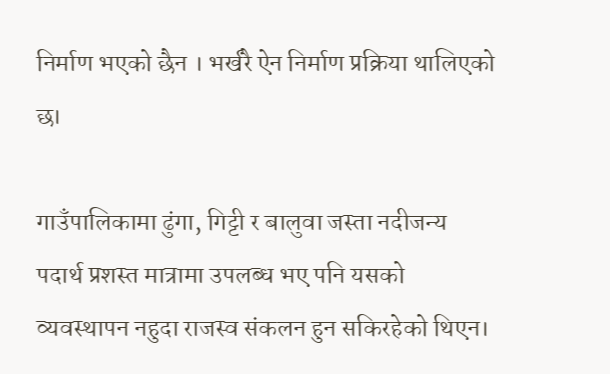निर्माण भएको छैन । भर्खरै ऐन निर्माण प्रक्रिया थालिएको छ।

गाउँपालिकामा ढुंगा, गिट्टी र बालुवा जस्ता नदीजन्य पदार्थ प्रशस्त मात्रामा उपलब्ध भए पनि यसको व्यवस्थापन नहुदा राजस्व संकलन हुन सकिरहेको थिएन।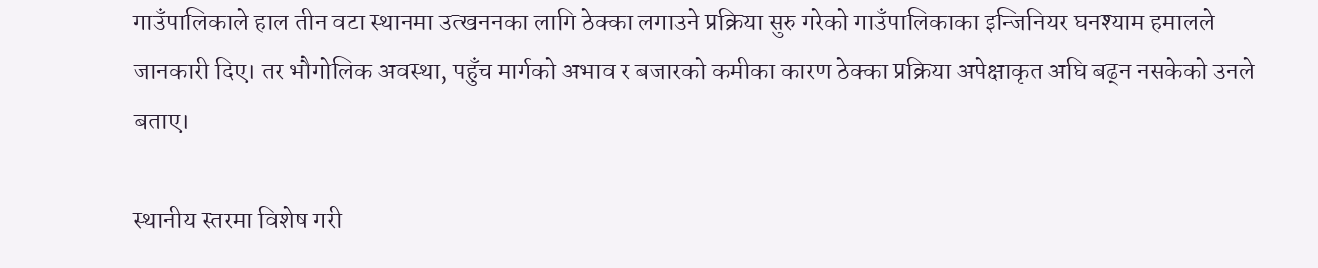गाउँपालिकाले हाल तीन वटा स्थानमा उत्खननका लागि ठेक्का लगाउने प्रक्रिया सुरु गरेको गाउँपालिकाका इन्जिनियर घनश्याम हमालले जानकारी दिए। तर भौगोलिक अवस्था, पहुँच मार्गको अभाव र बजारको कमीका कारण ठेक्का प्रक्रिया अपेक्षाकृत अघि बढ्न नसकेको उनले बताए।

स्थानीय स्तरमा विशेष गरी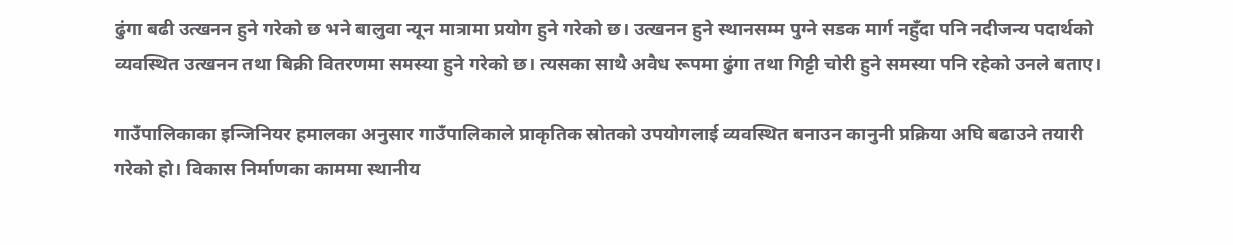ढुंगा बढी उत्खनन हुने गरेको छ भने बालुवा न्यून मात्रामा प्रयोग हुने गरेको छ। उत्खनन हुने स्थानसम्म पुग्ने सडक मार्ग नहुँदा पनि नदीजन्य पदार्थको व्यवस्थित उत्खनन तथा बिक्री वितरणमा समस्या हुने गरेको छ। त्यसका साथै अवैध रूपमा ढुंगा तथा गिट्टी चोरी हुने समस्या पनि रहेको उनले बताए।

गाउँपालिकाका इन्जिनियर हमालका अनुसार गाउँपालिकाले प्राकृतिक स्रोतको उपयोगलाई व्यवस्थित बनाउन कानुनी प्रक्रिया अघि बढाउने तयारी गरेको हो। विकास निर्माणका काममा स्थानीय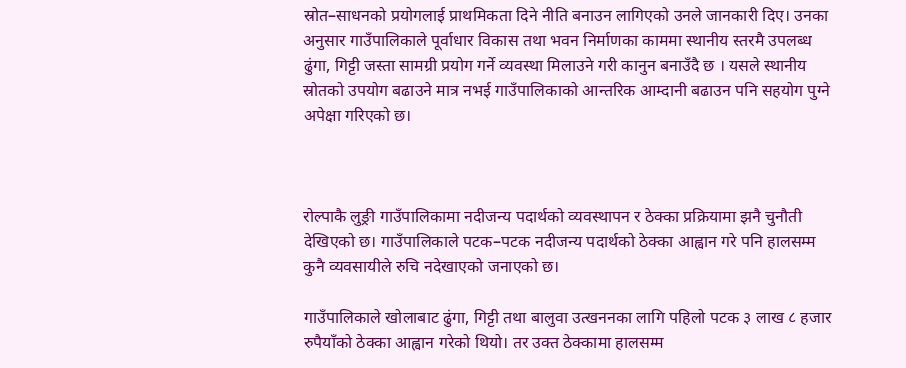स्रोत–साधनको प्रयोगलाई प्राथमिकता दिने नीति बनाउन लागिएको उनले जानकारी दिए। उनका अनुसार गाउँपालिकाले पूर्वाधार विकास तथा भवन निर्माणका काममा स्थानीय स्तरमै उपलब्ध ढुंगा, गिट्टी जस्ता सामग्री प्रयोग गर्ने व्यवस्था मिलाउने गरी कानुन बनाउँदै छ । यसले स्थानीय स्रोतको उपयोग बढाउने मात्र नभई गाउँपालिकाको आन्तरिक आम्दानी बढाउन पनि सहयोग पुग्ने अपेक्षा गरिएको छ।



रोल्पाकै लुङ्री गाउँपालिकामा नदीजन्य पदार्थको व्यवस्थापन र ठेक्का प्रक्रियामा झनै चुनौती देखिएको छ। गाउँपालिकाले पटक–पटक नदीजन्य पदार्थको ठेक्का आह्वान गरे पनि हालसम्म कुनै व्यवसायीले रुचि नदेखाएको जनाएको छ।

गाउँपालिकाले खोलाबाट ढुंगा, गिट्टी तथा बालुवा उत्खननका लागि पहिलो पटक ३ लाख ८ हजार रुपैयाँको ठेक्का आह्वान गरेको थियो। तर उक्त ठेक्कामा हालसम्म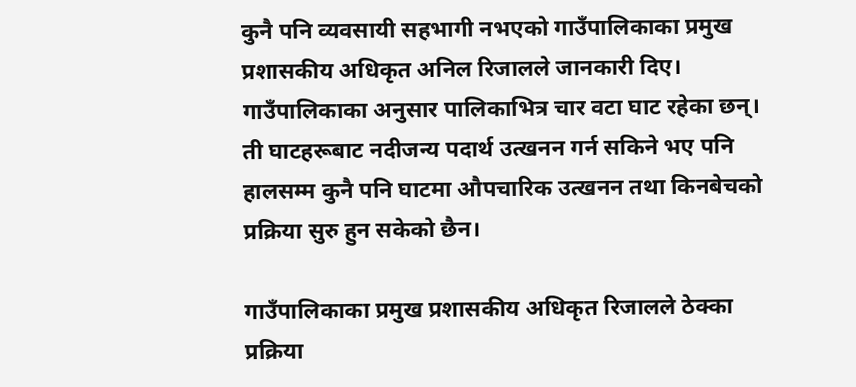कुनै पनि व्यवसायी सहभागी नभएको गाउँपालिकाका प्रमुख प्रशासकीय अधिकृत अनिल रिजालले जानकारी दिए।
गाउँपालिकाका अनुसार पालिकाभित्र चार वटा घाट रहेका छन्। ती घाटहरूबाट नदीजन्य पदार्थ उत्खनन गर्न सकिने भए पनि हालसम्म कुनै पनि घाटमा औपचारिक उत्खनन तथा किनबेचको प्रक्रिया सुरु हुन सकेको छैन।

गाउँपालिकाका प्रमुख प्रशासकीय अधिकृत रिजालले ठेक्का प्रक्रिया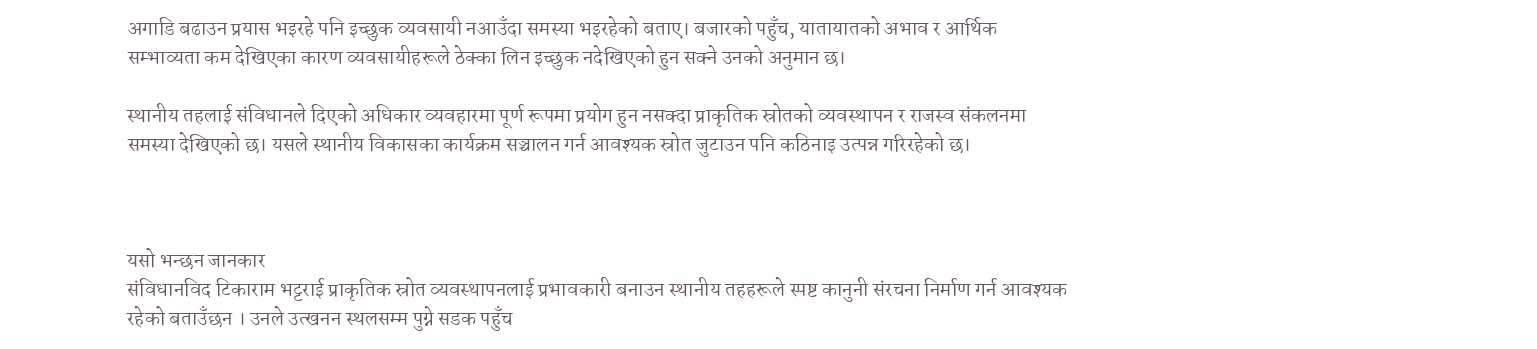अगाडि बढाउन प्रयास भइरहे पनि इच्छुक व्यवसायी नआउँदा समस्या भइरहेको बताए। बजारको पहुँच, यातायातको अभाव र आर्थिक सम्भाव्यता कम देखिएका कारण व्यवसायीहरूले ठेक्का लिन इच्छुक नदेखिएको हुन सक्ने उनको अनुमान छ।

स्थानीय तहलाई संविधानले दिएको अधिकार व्यवहारमा पूर्ण रूपमा प्रयोग हुन नसक्दा प्राकृतिक स्रोतको व्यवस्थापन र राजस्व संकलनमा समस्या देखिएको छ। यसले स्थानीय विकासका कार्यक्रम सञ्चालन गर्न आवश्यक स्रोत जुटाउन पनि कठिनाइ उत्पन्न गरिरहेको छ।



यसो भन्छन जानकार
संविधानविद टिकाराम भट्टराई प्राकृतिक स्रोत व्यवस्थापनलाई प्रभावकारी बनाउन स्थानीय तहहरूले स्पष्ट कानुनी संरचना निर्माण गर्न आवश्यक रहेको बताउँछन । उनले उत्खनन स्थलसम्म पुग्ने सडक पहुँच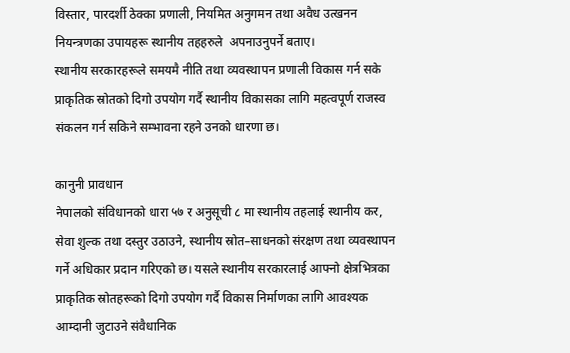विस्तार, पारदर्शी ठेक्का प्रणाली, नियमित अनुगमन तथा अवैध उत्खनन नियन्त्रणका उपायहरू स्थानीय तहहरुले  अपनाउनुपर्ने बताए।
स्थानीय सरकारहरूले समयमै नीति तथा व्यवस्थापन प्रणाली विकास गर्न सके प्राकृतिक स्रोतको दिगो उपयोग गर्दै स्थानीय विकासका लागि महत्वपूर्ण राजस्व संकलन गर्न सकिने सम्भावना रहने उनको धारणा छ।

कानुनी प्रावधान
नेपालको संविधानको धारा ५७ र अनुसूची ८ मा स्थानीय तहलाई स्थानीय कर, सेवा शुल्क तथा दस्तुर उठाउने, स्थानीय स्रोत–साधनको संरक्षण तथा व्यवस्थापन गर्ने अधिकार प्रदान गरिएको छ। यसले स्थानीय सरकारलाई आफ्नो क्षेत्रभित्रका प्राकृतिक स्रोतहरूको दिगो उपयोग गर्दै विकास निर्माणका लागि आवश्यक आम्दानी जुटाउने संवैधानिक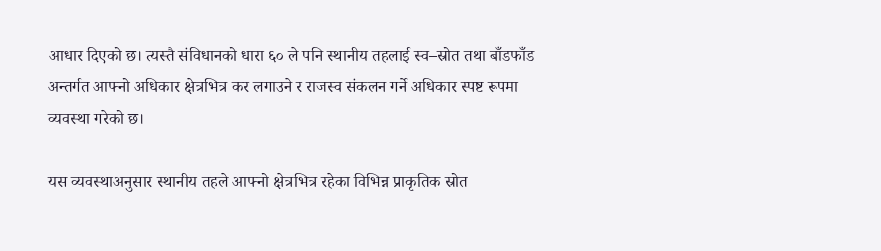आधार दिएको छ। त्यस्तै संविधानको धारा ६० ले पनि स्थानीय तहलाई स्व–स्रोत तथा बाँडफाँड अन्तर्गत आफ्नो अधिकार क्षेत्रभित्र कर लगाउने र राजस्व संकलन गर्ने अधिकार स्पष्ट रूपमा व्यवस्था गरेको छ।

यस व्यवस्थाअनुसार स्थानीय तहले आफ्नो क्षेत्रभित्र रहेका विभिन्न प्राकृतिक स्रोत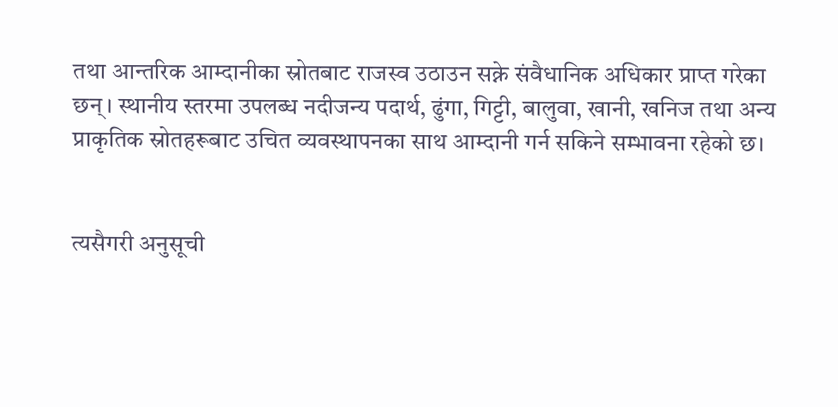तथा आन्तरिक आम्दानीका स्रोतबाट राजस्व उठाउन सक्ने संवैधानिक अधिकार प्राप्त गरेका छन्। स्थानीय स्तरमा उपलब्ध नदीजन्य पदार्थ, ढुंगा, गिट्टी, बालुवा, खानी, खनिज तथा अन्य प्राकृतिक स्रोतहरूबाट उचित व्यवस्थापनका साथ आम्दानी गर्न सकिने सम्भावना रहेको छ।


त्यसैगरी अनुसूची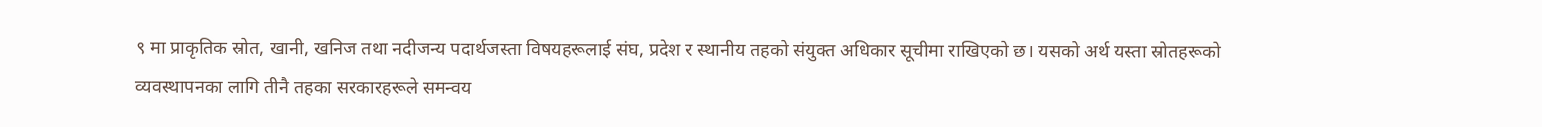९ मा प्राकृतिक स्रोत, खानी, खनिज तथा नदीजन्य पदार्थजस्ता विषयहरूलाई संघ, प्रदेश र स्थानीय तहको संयुक्त अधिकार सूचीमा राखिएको छ। यसको अर्थ यस्ता स्रोतहरूको व्यवस्थापनका लागि तीनै तहका सरकारहरूले समन्वय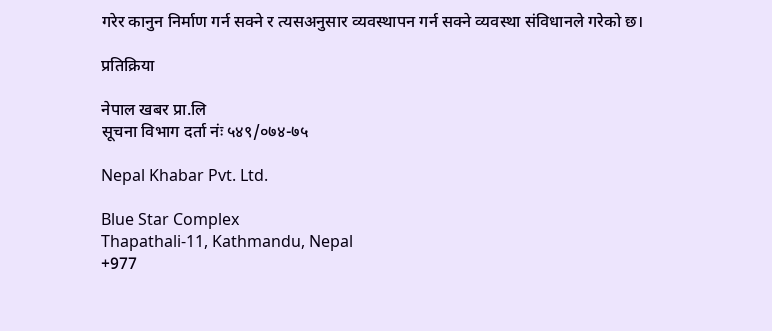गरेर कानुन निर्माण गर्न सक्ने र त्यसअनुसार व्यवस्थापन गर्न सक्ने व्यवस्था संविधानले गरेको छ।

प्रतिक्रिया

नेपाल खबर प्रा.लि
सूचना विभाग दर्ता नंः ५४९/०७४-७५

Nepal Khabar Pvt. Ltd.

Blue Star Complex
Thapathali-11, Kathmandu, Nepal
+977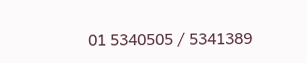01 5340505 / 5341389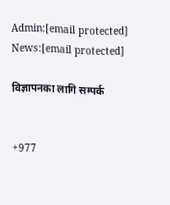Admin:[email protected]
News:[email protected]

विज्ञापनका लागि सम्पर्क


+977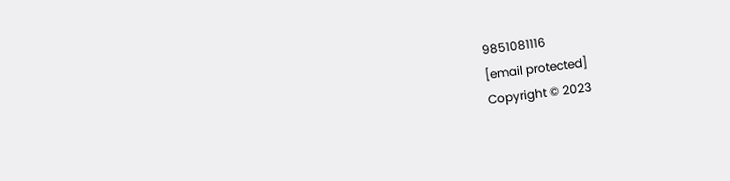9851081116
[email protected]
Copyright © 2023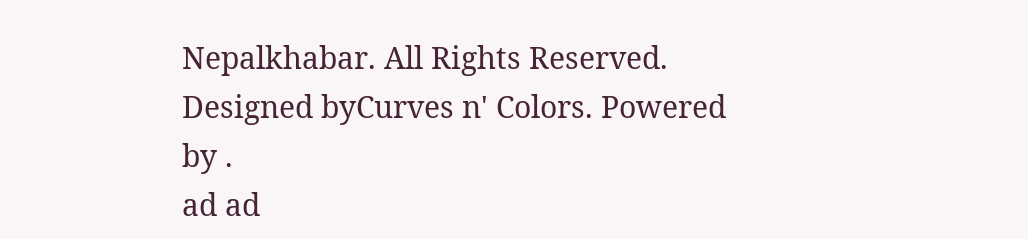Nepalkhabar. All Rights Reserved. Designed byCurves n' Colors. Powered by .
ad ad